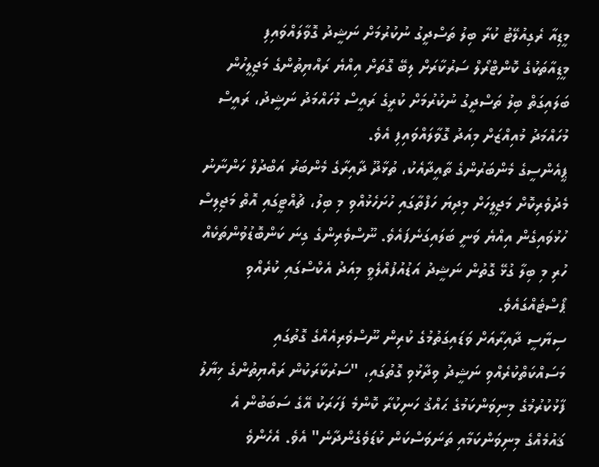މީޑިއާ ރެގިއުލޭޓު ކުރާ ބިލު ތަސްދީގު ނުކުރުމަށް ނަޝީދު ގޮވާލައްވައިފި
މީޑިއާތަކުގެ ކޮންޓްރޯލް ސަރުކާރަށް ލިބޭ ގޮތަށް އިއްޔެ ރައްޔިތުންގެ މަޖިލީހުން ބަލައިގަތް ބިލު ތަސްދީގު ނުކުރުމަށް ކުރީގެ ރައީސް މުހައްމަދު ނަޝީދު، ރައީސް މުހައްމަދު މުއިއްޒަށް މިއަދު ގޮވާލައްވައިފި އެވެ.
ޕީއެންސީގެ މެންބަރުންގެ ތާއީދާއެކު، ތުޅާދޫ ދާއިރާގެ މެންބަރު އަބްދުލް ހަންނާނު މެދުވެރިކޮށް މަޖިލީހަށް މިދިޔަ ހަފްތާގައި ހުށަހެޅުއްވި މި ބިލު، ޗުއްޓީގައި އޮތް މަޖިލިސް ހުޅުވައިގެން އިއްޔެ ވަނީ ބަލައިގަނެފައެވެ. ނޫސްވެރިންގެ ގިނަ ކަންބޮޑުވުންތަކެއް ހުރި މި ބިލާ ގުޅޭ ގޮތުން ނަޝީދު އަޑުއުފުއްލެވީ މިއަދު އެކްސްގައި ކުރެއްވި ޕޯސްޓެއްގައެވެ.
ސިޔާސީ ދާއިރާއަށް ވަޑައިގަތުމުގެ ކުރިން ނޫސްވެރިއެއްގެ ގޮތުގައި މަސައްކަތްކުރެއްވި ނަޝީދު ވިދާޅުވި ގޮތުގައި، "ސަރުކާރަކުން ރައްޔިތުންގެ ޚިޔާލު ފާޅުކުރުމުގެ މިނިވަންކަމުގެ ޙައްޤު ހަނިކުރާ ކޮންމެ ފަހަރަކު އޭގެ ސަބަބުން އެ ޤައުމެއްގެ މިނިވަންކަމާއި ތަނަވަސްކަން ކުޑަވެގެންދާނެ" އެވެ. އެހެންވެ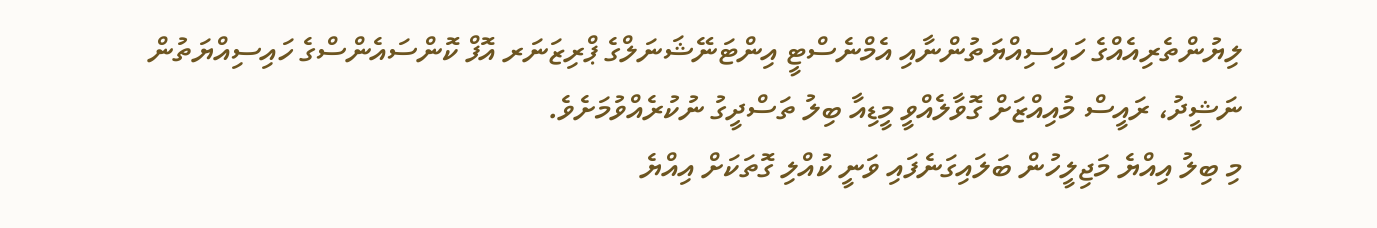ލިޔުންތެރިއެއްގެ ހައިސިއްޔަތުންނާއި އެމްނެސްޓީ އިންޓަނޭޝަނަލްގެ ޕްރިޒަނަރ އޮފް ކޮންސައެންސްގެ ހައިސިއްޔަތުން ނަޝީދު، ރައީސް މުއިއްޒަށް ގޮވާލެއްވީ މީޑިއާ ބިލު ތަސްދީގު ނުކުރެއްވުމަށެވެ.
މި ބިލު އިއްޔެ މަޖިލީހުން ބަލައިގަނެފައި ވަނީ ކުއްލި ގޮތަކަށް އިއްޔެ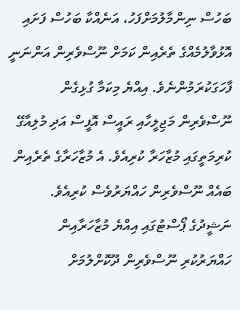ބަހުސް ނިންމާލުމަށްފަހު، އަނެއްކާ ބަހުސް ފަށައި އޮޅުވާލުމެއްގެ ތެރެއިން ކަމަށް ނޫސްވެރިން އަންނަނީ ފާހަގަކުރަމުންނެވެ. އިއްޔެ މިކަމާ ގުޅިގެން ނޫސްވެރިން މަޖިލީހާއި ރައީސް އޮފީސް އަދި މުލިއާގޭ ކުރިމަތީގައި މުޒާހަރާ ކުރިއެވެ. އެ މުޒާހަރާގެ ތެރެއިން ބައެއް ނޫސްވެރިން ހައްޔަރުވެސް ކުރިއެވެ.
ނަޝީދުގެ ޕޯސްޓުގައި އިއްޔެ މުޒާހަރާއިން ހައްޔަރުކުރި ނޫސްވެރިން ދޫކޮށްލުމަށް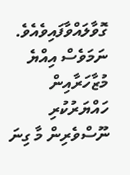ގޮވާލައްވާފައިވެއެވެ. ނަމަވެސް އިއްޔެ މުޒާހަރާއިން ހައްޔަރުކުރި ނޫސްވެރިން މާ ގިނަ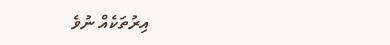އިރުތަކެއް ނުވެ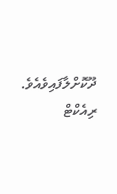ދޫކޮށްލާފައިވެއެވެ.
ރިއެކްޓް